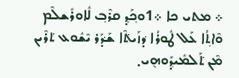܀ ܡܬܝ ܟܐ ܀1ܘܟ݂ܰܕ݂ ܩܪܶܒ݂ ܠܽܐܘܪܺܫܠܶܡ ܘܶܐܬ݂ܳܐ ܥܰܠ ܛܽܘܪܳܐ ܕ݁ܙܰܝܬ݁ܶܐ ܫܰܕ݁ܰܪ ܝܶܫܽܘܥ ܬ݁ܪܶܝܢ ܡܶܢ ܬ݁ܰܠܡܺܝܕ݂ܰܘܗ݈ܝ܂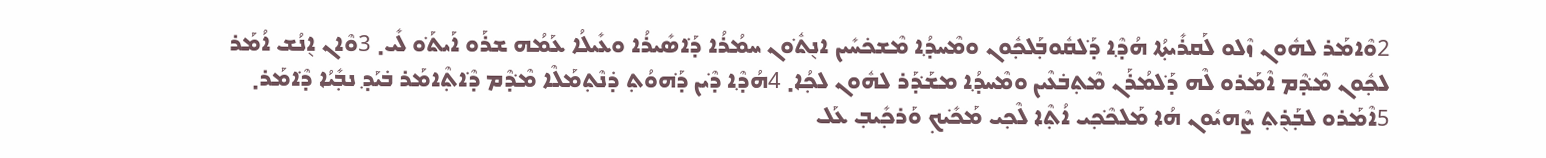2ܘܶܐܡܰܪ ܠܗܽܘܢ ܙܶܠܘ ܠܰܩܪܺܝܬ݂ܳܐ ܗܳܕ݂ܶܐ ܕ݁ܰܠܩܽܘܒ݂ܰܠܟ݂ܽܘܢ ܘܡܶܚܕ݂ܳܐ ܡܶܫܟ݁ܚܺܝܢ ܐܢ݈ܬ݁ܽܘܢ ܚܡܳܪܳܐ ܕ݁ܰܐܣܺܝܪܳܐ ܘܥܺܝܠܳܐ ܥܰܡܳܗ ܫܪܰܘ ܐܰܝܬ݁ܰܘ ܠܺܝ܂ 3ܘܶܐܢ ܐ݈ܢܳܫ ܐܳܡܰܪ ܠܟ݂ܽܘܢ ܡܶܕ݁ܶܡ ܐܶܡܰܪܘ ܠܶܗ ܕ݁ܰܠܡܳܪܰܢ ܡܶܬ݂ܒ݁ܥܶܝܢ ܘܡܶܚܕ݂ܳܐ ܡܫܰܕ݁ܰܪ ܠܗܽܘܢ ܠܟ݂ܳܐ܂ 4ܗܳܕ݂ܶܐ ܕ݁ܶܝܢ ܕ݁ܰܗܘܳܬ݂ ܕ݁ܢܶܬ݂ܡܰܠܶܐ ܡܶܕ݁ܶܡ ܕ݁ܶܐܬ݂ܶܐܡܰܪ ܒ݁ܝܰܕ݂ ܢܒ݂ܺܝܳܐ ܕ݁ܶܐܡܰܪ܂ 5ܐܶܡܰܪܘ ܠܒ݂ܰܪ݈ܬ݂ ܨܶܗܝܽܘܢ ܗܳܐ ܡܰܠܟ݁ܶܟ݂ܝ ܐܳܬ݂ܶܐ ܠܶܟ݂ܝ ܡܰܟ݁ܺܝܟ݂ ܘܰܪܟ݂ܺܝܒ݂ ܥܰܠ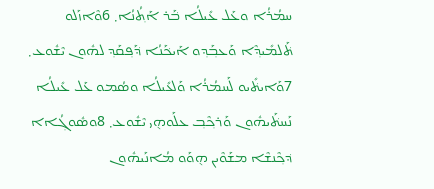ܚܡܳܪܳܐ ܘܥܰܠ ܥܺܝܠܳܐ ܒ݁ܰܪ ܐܰܬ݂ܳܢܳܐ܂ 6ܘܶܐܙܰܠܘ ܬ݁ܰܠܡܺܝܕ݂ܶܐ ܘܰܥܒ݂ܰܕ݂ܘ ܐܰܝܟ݁ܰܢܳܐ ܕ݁ܰܦ݂ܩܰܕ݂ ܠܗܽܘܢ ܝܶܫܽܘܥ܂ 7ܘܰܐܝܬ݁ܺܝܘ ܠܰܚܡܳܪܳܐ ܘܰܠܥܺܝܠܳܐ ܘܣܳܡܘ ܥܰܠ ܥܺܝܠܳܐ ܢܰܚܬ݁ܰܝܗܽܘܢ ܘܰܪܟ݂ܶܒ݂ ܥܠܰܘܗ݈ܝ ܝܶܫܽܘܥ܂ 8ܘܣܽܘܓ݂ܳܐܐ ܕ݁ܟ݂ܶܢܫܶܐ ܡܫܰܘܶܝܢ ܗ݈ܘܰܘ ܡܳܐܢܰܝܗܽܘܢ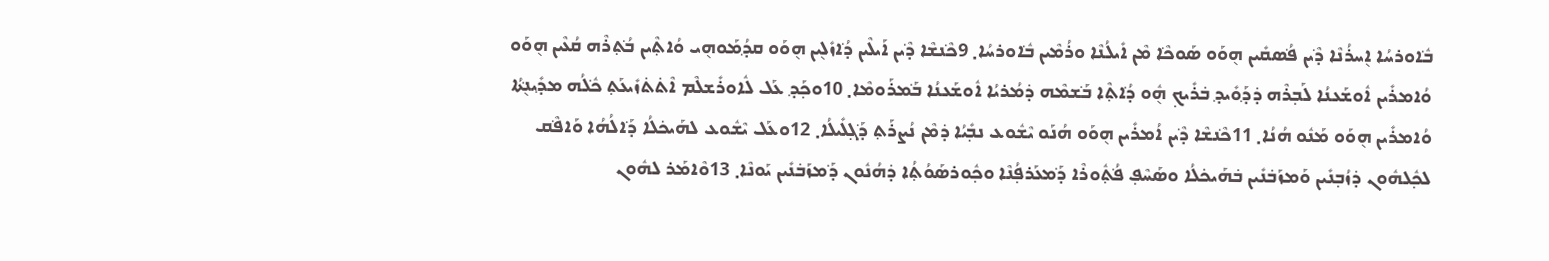ܒ݁ܽܐܘܪܚܳܐ ܐ݈ܚܪܳܢܶܐ ܕ݁ܶܝܢ ܦ݁ܳܣܩܺܝܢ ܗ݈ܘܰܘ ܣܰܘܟ݁ܶܐ ܡܶܢ ܐܺܝܠܳܢܶܐ ܘܪܳܡܶܝܢ ܒ݁ܽܐܘܪܚܳܐ܂ 9ܟ݁ܶܢܫܶܐ ܕ݁ܶܝܢ ܐܰܝܠܶܝܢ ܕ݁ܳܐܙܺܠ݈ܝܢ ܗ݈ܘܰܘ ܩܕ݂ܳܡܰܘܗ݈ܝ ܘܳܐܬ݂ܶܝܢ ܒ݁ܳܬ݂ܪܶܗ ܩܳܥܶܝܢ ܗ݈ܘܰܘ ܘܳܐܡܪܺܝܢ ܐܽܘܫܰܥܢܳܐ ܠܰܒ݂ܪܶܗ ܕ݁ܕ݂ܰܘܺܝܕ݂ ܒ݁ܪܺܝܟ݂ ܗ݈ܽܘ ܕ݁ܳܐܬ݂ܶܐ ܒ݁ܰܫܡܶܗ ܕ݁ܡܳܪܝܳܐ ܐܽܘܫܰܥܢܳܐ ܒ݁ܰܡܪܰܘܡܶܐ܂ 10ܘܟ݂ܰܕ݂ ܥܰܠ ܠܽܐܘܪܺܫܠܶܡ ܐܶܬ݁ܬ݁ܙܺܝܥܰܬ݂ ܟ݁ܽܠܳܗ ܡܕ݂ܺܝܢ݈ܬ݁ܳܐ ܘܳܐܡܪܺܝܢ ܗ݈ܘܰܘ ܡܰܢܽܘ ܗܳܢܳܐ܂ 11ܟ݁ܶܢܫܶܐ ܕ݁ܶܝܢ ܐܳܡܪܺܝܢ ܗ݈ܘܰܘ ܗܳܢܰܘ ܝܶܫܽܘܥ ܢܒ݂ܺܝܳܐ ܕ݁ܡܶܢ ܢܳܨܪܰܬ݂ ܕ݁ܰܓ݂ܠܺܝܠܳܐ܂ 12ܘܥܰܠ ܝܶܫܽܘܥ ܠܗܰܝܟ݁ܠܳܐ ܕ݁ܰܐܠܳܗܳܐ ܘܰܐܦ݁ܶܩ ܠܟ݂ܽܠܗܽܘܢ ܕ݁ܙܳܒ݂ܢܺܝܢ ܘܰܡܙܰܒ݁ܢܺܝܢ ܒ݁ܗܰܝܟ݁ܠܳܐ ܘܣܰܚܶܦ݂ ܦ݁ܳܬ݂ܽܘܪܶܐ ܕ݁ܰܡܥܰܪܦ݂ܳܢܶܐ ܘܟ݂ܽܘܪܣܰܘܳܬ݂ܳܐ ܕ݁ܗܳܢܽܘܢ ܕ݁ܰܡܙܰܒ݁ܢܺܝܢ ܝܰܘܢܶܐ܂ 13ܘܶܐܡܰܪ ܠܗܽܘܢ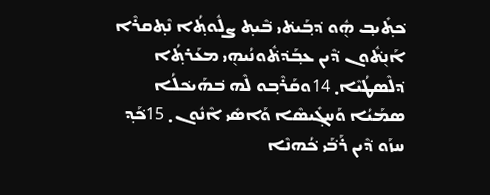ܟ݁ܬ݂ܺܝܒ݂ ܗ݈ܽܘ ܕ݁ܒ݂ܰܝܬ݁ܝ ܒ݁ܶܝܬ݂ ܨܠܽܘܬ݂ܳܐ ܢܶܬ݂ܩܪܶܐ ܐܰܢ݈ܬ݁ܽܘܢ ܕ݁ܶܝܢ ܥܒ݂ܰܕ݁ܬ݁ܽܘܢܳܝܗ݈ܝ ܡܥܰܪܬ݂ܳܐ ܕ݁ܠܶܣܛܳܝܶܐ܂ 14ܘܩܰܪܶܒ݂ܘ ܠܶܗ ܒ݁ܗܰܝܟ݁ܠܳܐ ܣܡܰܝܳܐ ܘܰܚܓ݂ܺܝܣܶܐ ܘܰܐܣܺܝ ܐܶܢܽܘܢ܂ 15ܟ݁ܰܕ݂ ܚܙܰܘ ܕ݁ܶܝܢ ܪܰܒ݁ܰܝ ܟ݁ܳܗܢܶܐ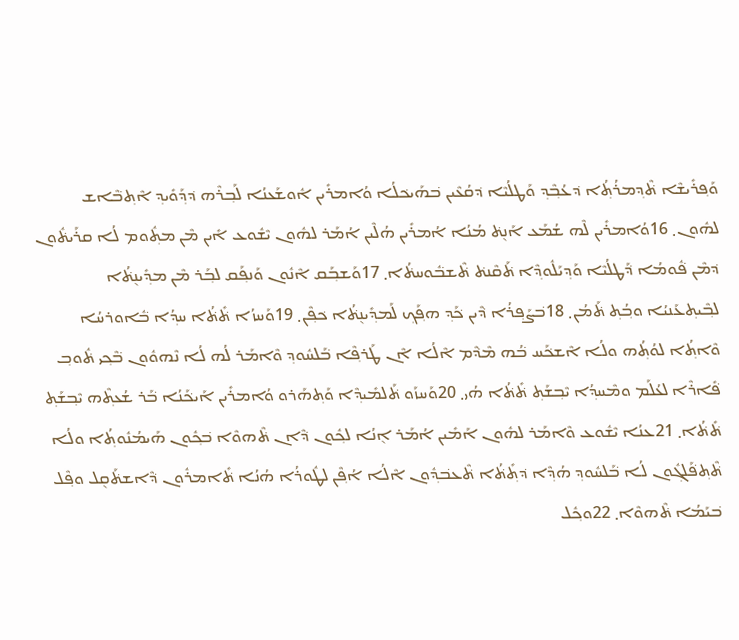ܘܰܦ݂ܪܺܝܫܶܐ ܬ݁ܶܕ݂ܡܪܳܬ݂ܳܐ ܕ݁ܥܳܒ݂ܶܕ݂ ܘܰܛܠܳܝܶܐ ܕ݁ܩܳܥܶܝܢ ܒ݁ܗܰܝܟ݁ܠܳܐ ܘܳܐܡܪܺܝܢ ܐܽܘܫܰܥܢܳܐ ܠܰܒ݂ܪܶܗ ܕ݁ܕ݂ܰܘܺܝܕ݂ ܐܶܬ݂ܒ݁ܶܐܫ ܠܗܽܘܢ܂ 16ܘܳܐܡܪܺܝܢ ܠܶܗ ܫܳܡܰܥ ܐܰܢ݈ܬ݁ ܡܳܢܳܐ ܐܳܡܪܺܝܢ ܗܳܠܶܝܢ ܐܳܡܰܪ ܠܗܽܘܢ ܝܶܫܽܘܥ ܐܺܝܢ ܡܶܢ ܡܬ݂ܽܘܡ ܠܳܐ ܩܪܰܝܬ݁ܽܘܢ ܕ݁ܡܶܢ ܦ݁ܽܘܡܳܐ ܕ݁ܰܛܠܳܝܶܐ ܘܰܕ݂ܝܰܠܽܘܕ݂ܶܐ ܬ݁ܰܩܶܢܬ݁ ܬ݁ܶܫܒ݁ܽܘܚܬ݁ܳܐ܂ 17ܘܰܫܒ݂ܰܩ ܐܶܢܽܘܢ ܘܰܢܦ݂ܰܩ ܠܒ݂ܰܪ ܡܶܢ ܡܕ݂ܺܝܢ݈ܬ݁ܳܐ ܠܒ݂ܶܝܬ݂‌ܥܰܢܝܳܐ ܘܒ݂ܳܬ݂ ܬ݁ܰܡܳܢ܂ 18ܒ݁ܨܰܦ݂ܪܳܐ ܕ݁ܶܝܢ ܟ݁ܰܕ݂ ܗܦ݂ܰܟ݂ ܠܰܡܕ݂ܺܝܢ݈ܬ݁ܳܐ ܟ݁ܦ݂ܶܢ܂ 19ܘܰܚܙܳܐ ܬ݁ܺܬ݁ܳܐ ܚܕ݂ܳܐ ܒ݁ܽܐܘܪܚܳܐ ܘܶܐܬ݂ܳܐ ܠܘܳܬ݂ܳܗ ܘܠܳܐ ܐܶܫܟ݁ܰܚ ܒ݁ܳܗ ܡܶܕ݁ܶܡ ܐܶܠܳܐ ܐܶܢ ܛܰܪܦ݂ܶܐ ܒ݁ܰܠܚܽܘܕ݂ ܘܶܐܡܰܪ ܠܳܗ ܠܳܐ ܢܶܗܘܽܘܢ ܒ݁ܶܟ݂ܝ ܬ݁ܽܘܒ݂ ܦ݁ܺܐܪܶܐ ܠܥܳܠܰܡ ܘܡܶܚܕ݂ܳܐ ܝܶܒ݂ܫܰܬ݂ ܬ݁ܺܬ݁ܳܐ ܗܳܝ܂ 20ܘܰܚܙܰܘ ܬ݁ܰܠܡܺܝܕ݂ܶܐ ܘܰܬ݂ܗܰܪܘ ܘܳܐܡܪܺܝܢ ܐܰܝܟ݁ܰܢܳܐ ܒ݁ܰܪ ܫܳܥܬ݂ܶܗ ܝܶܒ݂ܫܰܬ݂ ܬ݁ܺܬ݁ܳܐ܂ 21ܥܢܳܐ ܝܶܫܽܘܥ ܘܶܐܡܰܪ ܠܗܽܘܢ ܐܰܡܺܝܢ ܐܳܡܰܪ ܐ݈ܢܳܐ ܠܟ݂ܽܘܢ ܕ݁ܶܐܢ ܬ݁ܶܗܘܶܐ ܒ݁ܟ݂ܽܘܢ ܗܰܝܡܳܢܽܘܬ݂ܳܐ ܘܠܳܐ ܬ݁ܶܬ݂ܦ݁ܰܠܓ݂ܽܘܢ ܠܳܐ ܒ݁ܰܠܚܽܘܕ݂ ܗܳܕ݂ܶܐ ܕ݁ܬ݂ܺܬ݁ܳܐ ܬ݁ܶܥܒ݁ܕ݂ܽܘܢ ܐܶܠܳܐ ܐܳܦ݂ܶܢ ܠܛܽܘܪܳܐ ܗܳܢܳܐ ܬ݁ܺܐܡܪܽܘܢ ܕ݁ܶܐܫܬ݁ܰܩ݈ܠ ܘܦ݂ܶܠ ܒ݁ܝܰܡܳܐ ܬ݁ܶܗܘܶܐ܂ 22ܘܟ݂ܽܠ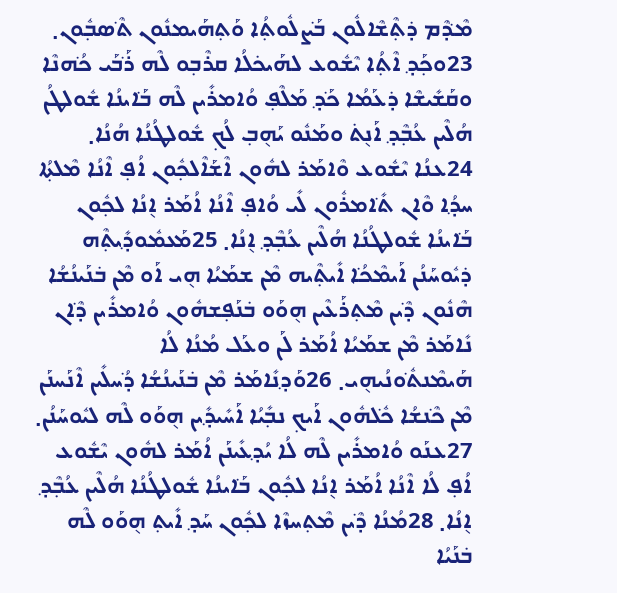ܡܶܕ݁ܶܡ ܕ݁ܬ݂ܶܫܶܐܠܽܘܢ ܒ݁ܰܨܠܽܘܬ݂ܳܐ ܘܰܬ݂ܗܰܝܡܢܽܘܢ ܬ݁ܶܣܒ݂ܽܘܢ܂ 23ܘܟ݂ܰܕ݂ ܐܶܬ݂ܳܐ ܝܶܫܽܘܥ ܠܗܰܝܟ݁ܠܳܐ ܩܪܶܒ݂ܘ ܠܶܗ ܪܰܒ݁ܰܝ ܟ݁ܳܗܢܶܐ ܘܩܰܫܺܝܫܶܐ ܕ݁ܥܰܡܳܐ ܟ݁ܰܕ݂ ܡܰܠܶܦ݂ ܘܳܐܡܪܺܝܢ ܠܶܗ ܒ݁ܰܐܝܢܳܐ ܫܽܘܠܛܳܢ ܗܳܠܶܝܢ ܥܳܒ݂ܶܕ݂ ܐܰܢ݈ܬ݁ ܘܡܰܢܽܘ ܝܰܗ݈ܒ݂ ܠܳܟ݂ ܫܽܘܠܛܳܢܳܐ ܗܳܢܳܐ܂ 24ܥܢܳܐ ܝܶܫܽܘܥ ܘܶܐܡܰܪ ܠܗܽܘܢ ܐܶܫܰܐܶܠܟ݂ܽܘܢ ܐܳܦ݂ ܐܶܢܳܐ ܡܶܠܬ݂ܳܐ ܚܕ݂ܳܐ ܘܶܐܢ ܬ݁ܺܐܡܪܽܘܢ ܠܺܝ ܘܳܐܦ݂ ܐܶܢܳܐ ܐܳܡܰܪ ܐ݈ܢܳܐ ܠܟ݂ܽܘܢ ܒ݁ܰܐܝܢܳܐ ܫܽܘܠܛܳܢܳܐ ܗܳܠܶܝܢ ܥܳܒ݂ܶܕ݂ ܐ݈ܢܳܐ܂ 25ܡܰܥܡܽܘܕ݂ܺܝܬ݂ܶܗ ܕ݁ܝܽܘܚܰܢܳܢ ܐܰܝܡܶܟ݁ܳܐ ܐܺܝܬ݂ܶܝܗ ܡܶܢ ܫܡܰܝܳܐ ܗ݈ܝ ܐܰܘ ܡܶܢ ܒ݁ܢܰܝܢܳܫܳܐ ܗܶܢܽܘܢ ܕ݁ܶܝܢ ܡܶܬ݂ܪܰܥܶܝܢ ܗ݈ܘܰܘ ܒ݁ܢܰܦ݂ܫܗܽܘܢ ܘܳܐܡܪܺܝܢ ܕ݁ܶܐܢ ܢܺܐܡܰܪ ܡܶܢ ܫܡܰܝܳܐ ܐܳܡܰܪ ܠܰܢ ܘܥܰܠ ܡܳܢܳܐ ܠܳܐ ܗܰܝܡܶܢܬ݁ܽܘܢܳܝܗ݈ܝ܂ 26ܘܰܕ݂ܢܺܐܡܰܪ ܡܶܢ ܒ݁ܢܰܝܢܳܫܳܐ ܕ݁ܳܚܠܺܝܢ ܐܶܢܰܚܢܰܢ ܡܶܢ ܟ݁ܶܢܫܳܐ ܟ݁ܽܠܗܽܘܢ ܐܰܝܟ݂ ܢܒ݂ܺܝܳܐ ܐܰܚܺܝܕ݂ܺܝܢ ܗ݈ܘܰܘ ܠܶܗ ܠܝܽܘܚܰܢܳܢ܂ 27ܥܢܰܘ ܘܳܐܡܪܺܝܢ ܠܶܗ ܠܳܐ ܝܳܕ݂ܥܺܝܢܰܢ ܐܳܡܰܪ ܠܗܽܘܢ ܝܶܫܽܘܥ ܐܳܦ݂ ܠܳܐ ܐܶܢܳܐ ܐܳܡܰܪ ܐ݈ܢܳܐ ܠܟ݂ܽܘܢ ܒ݁ܰܐܝܢܳܐ ܫܽܘܠܛܳܢܳܐ ܗܳܠܶܝܢ ܥܳܒ݂ܶܕ݂ ܐ݈ܢܳܐ܂ 28ܡܳܢܳܐ ܕ݁ܶܝܢ ܡܶܬ݂ܚܙܶܐ ܠܟ݂ܽܘܢ ܚܰܕ݂ ܐܺܝܬ݂ ܗ݈ܘܰܘ ܠܶܗ ܒ݁ܢܰܝܳܐ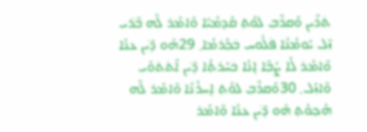ܬ݁ܪܶܝܢ ܘܰܩܪܶܒ݂ ܠܘܳܬ݂ ܩܰܕ݂ܡܳܝܳܐ ܘܶܐܡܰܪ ܠܶܗ ܒ݁ܶܪܝ ܙܶܠ ܝܰܘܡܳܢܳܐ ܦ݁ܠܽܘܚ ܒ݁ܟ݂ܰܪܡܳܐ܂ 29ܗܽܘ ܕ݁ܶܝܢ ܥܢܳܐ ܘܶܐܡܰܪ ܠܳܐ ܨܳܒ݂ܶܐ ܐ݈ܢܳܐ ܒ݁ܚܰܪܬ݂ܳܐ ܕ݁ܶܝܢ ܐܶܬ݁ܬ݁ܘܺܝ ܘܶܐܙܰܠ܂ 30ܘܰܩܪܶܒ݂ ܠܘܳܬ݂ ܐ݈ܚܪܺܢܳܐ ܘܶܐܡܰܪ ܠܶܗ ܗܳܟ݂ܘܳܬ݂ ܗܽܘ ܕ݁ܶܝܢ ܥܢܳܐ ܘܶܐܡܰܪ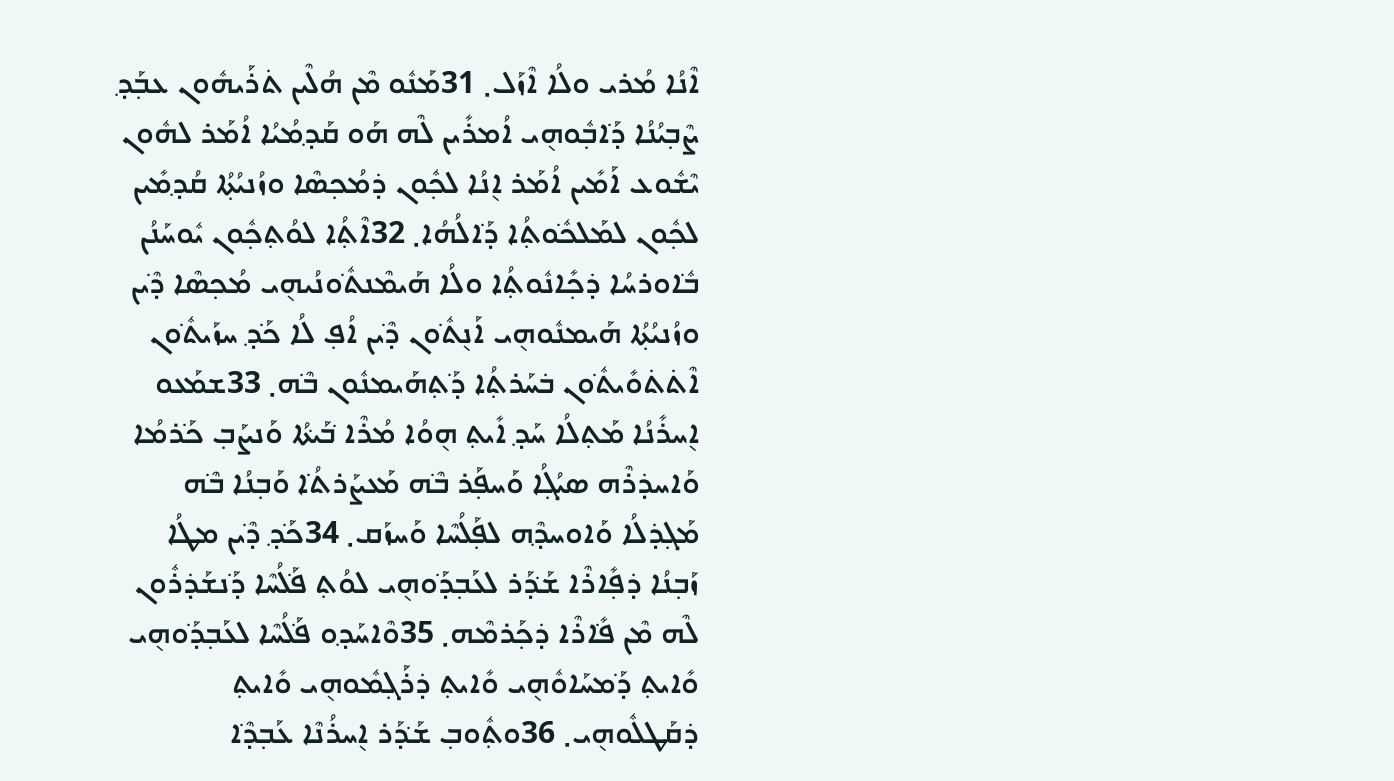ܐܶܢܳܐ ܡܳܪܝ ܘܠܳܐ ܐܶܙܰܠ܂ 31ܡܰܢܽܘ ܡܶܢ ܗܳܠܶܝܢ ܬ݁ܪܰܝܗܽܘܢ ܥܒ݂ܰܕ݂ ܨܶܒ݂ܝܳܢܳܐ ܕ݁ܰܐܒ݂ܽܘܗ݈ܝ ܐܳܡܪܺܝܢ ܠܶܗ ܗܰܘ ܩܰܕ݂ܡܳܝܳܐ ܐܳܡܰܪ ܠܗܽܘܢ ܝܶܫܽܘܥ ܐܰܡܺܝܢ ܐܳܡܰܪ ܐ݈ܢܳܐ ܠܟ݂ܽܘܢ ܕ݁ܡܳܟ݂ܣܶܐ ܘܙܳܢܝܳܬ݂ܳܐ ܩܳܕ݂ܡܺܝܢ ܠܟ݂ܽܘܢ ܠܡܰܠܟ݁ܽܘܬ݂ܳܐ ܕ݁ܰܐܠܳܗܳܐ܂ 32ܐܶܬ݂ܳܐ ܠܘܳܬ݂ܟ݂ܽܘܢ ܝܽܘܚܰܢܳܢ ܒ݁ܽܐܘܪܚܳܐ ܕ݁ܟ݂ܺܐܢܽܘܬ݂ܳܐ ܘܠܳܐ ܗܰܝܡܶܢܬ݁ܽܘܢܳܝܗ݈ܝ ܡܳܟ݂ܣܶܐ ܕ݁ܶܝܢ ܘܙܳܢܝܳܬ݂ܳܐ ܗܰܝܡܢܽܘܗ݈ܝ ܐܰܢ݈ܬ݁ܽܘܢ ܕ݁ܶܝܢ ܐܳܦ݂ ܠܳܐ ܟ݁ܰܕ݂ ܚܙܰܝܬ݁ܽܘܢ ܐܶܬ݁ܬ݁ܘܺܝܬ݁ܽܘܢ ܒ݁ܚܰܪܬ݂ܳܐ ܕ݁ܰܬ݂ܗܰܝܡܢܽܘܢ ܒ݁ܶܗ܂ 33ܫܡܰܥܘ ܐ݈ܚܪܺܢܳܐ ܡܰܬ݂ܠܳܐ ܚܰܕ݂ ܐܺܝܬ݂ ܗ݈ܘܳܐ ܡܳܪܶܐ ܒ݁ܰܝܬ݁ܳܐ ܘܰܢܨܰܒ݂ ܟ݁ܰܪܡܳܐ ܘܰܐܚܕ݁ܪܶܗ ܣܝܳܓ݂ܳܐ ܘܰܚܦ݂ܰܪ ܒ݁ܶܗ ܡܰܥܨܰܪܬ݁ܳܐ ܘܰܒ݂ܢܳܐ ܒ݁ܶܗ ܡܰܓ݂ܕ݁ܠܳܐ ܘܰܐܘܚܕ݂ܶܗ ܠܦ݂ܰܠܳܚܶܐ ܘܰܚܙܰܩ܂ 34ܟ݁ܰܕ݂ ܕ݁ܶܝܢ ܡܛܳܐ ܙܰܒ݂ܢܳܐ ܕ݁ܦ݂ܺܐܪܶܐ ܫܰܕ݁ܰܪ ܠܥܰܒ݂ܕ݁ܰܘܗ݈ܝ ܠܘܳܬ݂ ܦ݁ܰܠܳܚܶܐ ܕ݁ܰܢܫܰܕ݁ܪܽܘܢ ܠܶܗ ܡܶܢ ܦ݁ܺܐܪܶܐ ܕ݁ܟ݂ܰܪܡܶܗ܂ 35ܘܶܐܚܰܕ݂ܘ ܦ݁ܰܠܳܚܶܐ ܠܥܰܒ݂ܕ݁ܰܘܗ݈ܝ ܘܺܐܝܬ݂ ܕ݁ܰܡܚܰܐܘܽܗ݈ܝ ܘܺܐܝܬ݂ ܕ݁ܪܰܓ݂ܡܽܘܗ݈ܝ ܘܺܐܝܬ݂ ܕ݁ܩܰܛܠܽܘܗ݈ܝ܂ 36ܘܬ݂ܽܘܒ݂ ܫܰܕ݁ܰܪ ܐ݈ܚܪܳܢܶܐ ܥܰܒ݂ܕ݁ܶܐ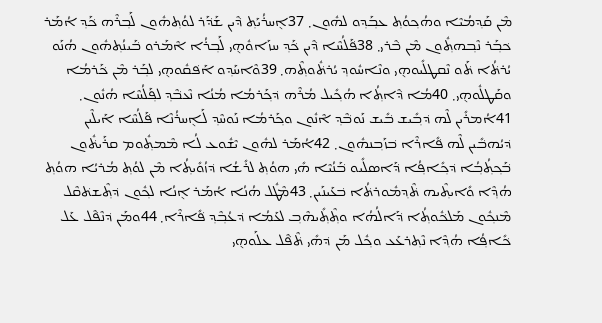ܡܶܢ ܩܰܕ݂ܡܳܝܶܐ ܘܗܳܟ݂ܘܳܬ݂ ܥܒ݂ܰܕ݂ܘ ܠܗܽܘܢ܂ 37ܐ݈ܚܪܳܝܰܬ݂ ܕ݁ܶܝܢ ܫܰܕ݁ܰܪ ܠܘܳܬ݂ܗܽܘܢ ܠܰܒ݂ܪܶܗ ܟ݁ܰܕ݂ ܐܳܡܰܪ ܟ݁ܒ݂ܰܪ ܢܶܒ݂ܗܬ݂ܽܘܢ ܡܶܢ ܒ݁ܶܪܝ܂ 38ܦ݁ܰܠܳܚܶܐ ܕ݁ܶܝܢ ܟ݁ܰܕ݂ ܚܙܰܐܘܽܗ݈ܝ ܠܰܒ݂ܪܳܐ ܐܶܡܰܪܘ ܒ݁ܰܝܢܳܬ݂ܗܽܘܢ ܗܳܢܰܘ ܝܳܪܬ݁ܳܐ ܬ݁ܰܘ ܢܶܩܛܠܺܝܘܗ݈ܝ ܘܢܶܐܚܽܘܕ݂ ܝܳܪܬ݁ܽܘܬ݂ܶܗ܂ 39ܘܶܐܚܰܕ݂ܘ ܐܰܦ݁ܩܽܘܗ݈ܝ ܠܒ݂ܰܪ ܡܶܢ ܟ݁ܰܪܡܳܐ ܘܩܰܛܠܽܘܗ݈ܝ܂ 40ܡܳܐ ܕ݁ܶܐܬ݂ܳܐ ܗܳܟ݂ܺܝܠ ܡܳܪܶܗ ܕ݁ܟ݂ܰܪܡܳܐ ܡܳܢܳܐ ܢܶܥܒ݁ܶܕ݂ ܠܦ݂ܰܠܳܚܶܐ ܗܳܢܽܘܢ܂ 41ܐܳܡܪܺܝܢ ܠܶܗ ܕ݁ܒ݂ܺܝܫ ܒ݁ܺܝܫ ܢܰܘܒ݁ܶܕ݂ ܐܶܢܽܘܢ ܘܟ݂ܰܪܡܳܐ ܢܰܘܚܶܕ݂ ܠܰܐ݈ܚܪܳܢܶܐ ܦ݁ܰܠܳܚܶܐ ܐܰܝܠܶܝܢ ܕ݁ܝܳܗܒ݁ܺܝܢ ܠܶܗ ܦ݁ܺܐܪܶܐ ܒ݁ܙܰܒ݂ܢܗܽܘܢ܂ 42ܐܳܡܰܪ ܠܗܽܘܢ ܝܶܫܽܘܥ ܠܳܐ ܡܶܡܬ݂ܽܘܡ ܩܪܰܝܬ݁ܽܘܢ ܒ݁ܰܟ݂ܬ݂ܳܒ݂ܳܐ ܕ݁ܟ݂ܺܐܦ݂ܳܐ ܕ݁ܰܐܣܠܺܝܘ ܒ݁ܰܢܳܝܶܐ ܗܺܝ ܗܘܳܬ݂ ܠܪܺܫܳܐ ܕ݁ܙܳܘܺܝܬ݂ܳܐ ܡܶܢ ܠܘܳܬ݂ ܡܳܪܝܳܐ ܗܘܳܬ݂ ܗܳܕ݂ܶܐ ܘܺܐܝܬ݂ܶܝܗ ܬ݁ܶܕ݂ܡܽܘܪܬ݁ܳܐ ܒ݁ܥܰܝܢܰܝܢ܂ 43ܡܶܛܽܠ ܗܳܢܳܐ ܐܳܡܰܪ ܐ݈ܢܳܐ ܠܟ݂ܽܘܢ ܕ݁ܬ݂ܶܫܬ݁ܩܶܠ ܡܶܢܟ݂ܽܘܢ ܡܰܠܟ݁ܽܘܬ݂ܳܐ ܕ݁ܰܐܠܳܗܳܐ ܘܬ݂ܶܬ݂ܺܝܗܶܒ݂ ܠܥܰܡܳܐ ܕ݁ܥܳܒ݂ܶܕ݂ ܦ݁ܺܐܪܶܐ܂ 44ܘܡܰܢ ܕ݁ܢܶܦ݁ܶܠ ܥܰܠ ܟ݁ܺܐܦ݂ܳܐ ܗܳܕ݂ܶܐ ܢܶܬ݂ܪܥܰܥ ܘܟ݂ܽܠ ܡܰܢ ܕ݁ܗܺܝ ܬ݁ܶܦ݁ܶܠ ܥܠܰܘܗ݈ܝ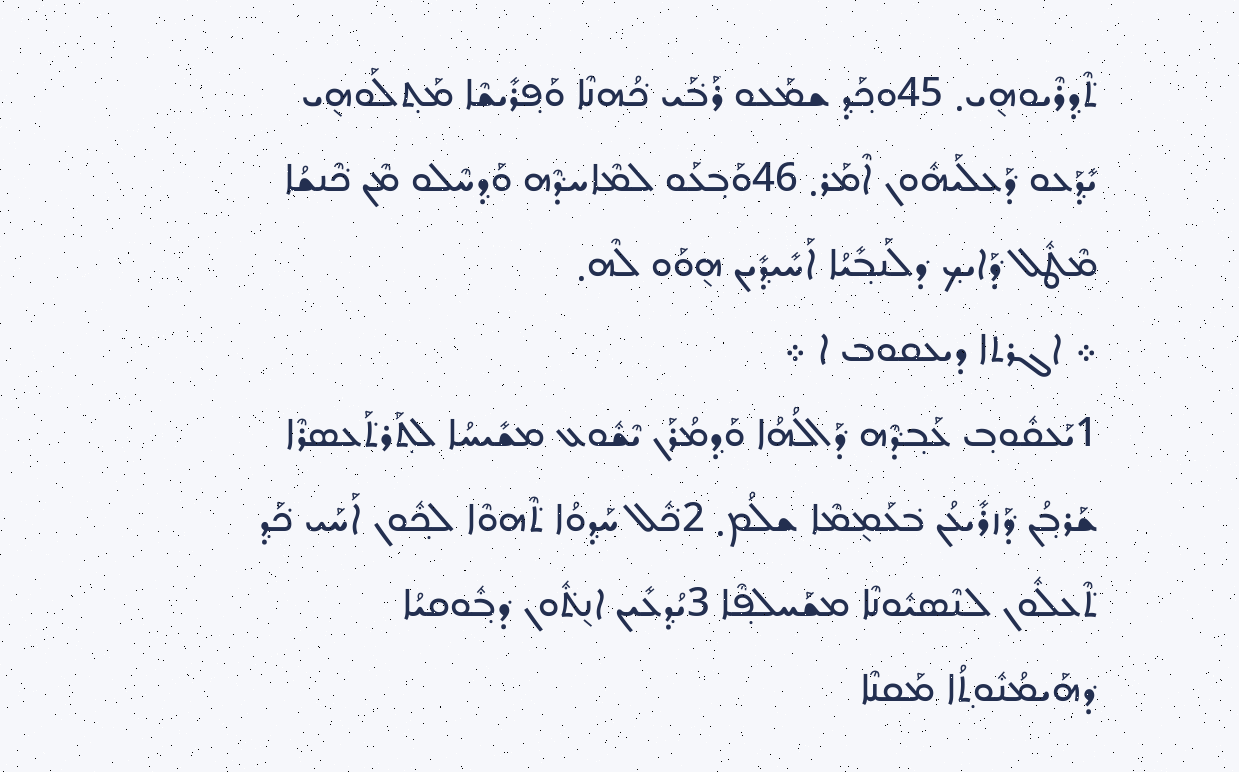ܬ݁ܶܕ݂ܪܶܝܘܗ݈ܝ܂ 45ܘܟ݂ܰܕ݂ ܫܡܰܥܘ ܪܰܒ݁ܰܝ ܟ݁ܳܗܢܶܐ ܘܰܦ݂ܪܺܝܫܶܐ ܡܰܬ݂ܠܰܘܗ݈ܝ ܝܺܕ݂ܰܥܘ ܕ݁ܰܥܠܰܝܗܽܘܢ ܐܶܡܰܪ܂ 46ܘܰܒ݂ܥܰܘ ܠܡܶܐܚܕ݁ܶܗ ܘܰܕ݂ܚܶܠܘ ܡܶܢ ܟ݁ܶܢܫܳܐ ܡܶܛܽܠ ܕ݁ܰܐܝܟ݂ ܕ݁ܠܰܢܒ݂ܺܝܳܐ ܐܰܚܺܝܕ݂ܺܝܢ ܗ݈ܘܰܘ ܠܶܗ܂
܀ ܐܓܪܬܐ ܕܝܥܩܘܒ ܐ ܀
1ܝܰܥܩܽܘܒ݂ ܥܰܒ݂ܕ݁ܶܗ ܕ݁ܰܐܠܳܗܳܐ ܘܰܕ݂ܡܳܪܰܢ ܝܶܫܽܘܥ ܡܫܺܝܚܳܐ ܠܬ݂ܰܪܬ݁ܰܥܣܪܶܐ ܫܰܪܒ݂ܳܢ ܕ݁ܰܙܪܺܝܥܳܢ ܒ݁ܥܰܡ݈ܡܶܐ ܫܠܳܡ܂ 2ܟ݁ܽܠ ܚܰܕ݂ܘܳܐ ܬ݁ܶܗܘܶܐ ܠܟ݂ܽܘܢ ܐܰܚܰܝ ܟ݁ܰܕ݂ ܬ݁ܶܥܠܽܘܢ ܠܢܶܣܝܽܘܢܶܐ ܡܫܰܚܠܦ݂ܶܐ 3ܝܳܕ݂ܥܺܝܢ ܐܢ݈ܬ݁ܽܘܢ ܕ݁ܒ݂ܽܘܩܝܳܐ ܕ݁ܗܰܝܡܳܢܽܘܬ݂ܳܐ ܡܰܩܢܶܐ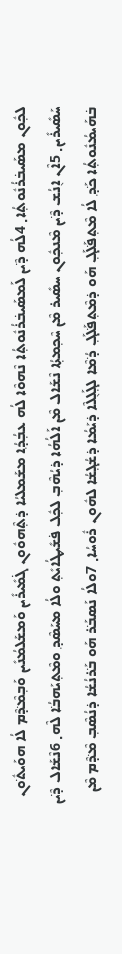ܠܟ݂ܽܘܢ ܡܣܰܝܒ݁ܪܳܢܽܘܬ݂ܳܐ܂ 4ܠܳܗ ܕ݁ܶܝܢ ܠܰܡܣܰܝܒ݁ܪܳܢܽܘܬ݂ܳܐ ܢܶܗܘܶܐ ܠܳܗ ܥܒ݂ܳܕ݂ܳܐ ܡܫܰܡܠܝܳܐ ܕ݁ܬ݂ܶܗܘܽܘܢ ܓ݁ܡܺܝܪܺܝܢ ܘܰܡܫܰܠܡܳܢܺܝܢ ܘܰܒ݂ܡܶܕ݁ܶܡ ܠܳܐ ܗܘܰܝܬ݁ܽܘܢ ܚܰܣܺܝܪܺܝܢ܂ 5ܐܶܢ ܐ݈ܢܳܫ ܕ݁ܶܝܢ ܡܶܢܟ݂ܽܘܢ ܚܣܺܝܪ ܡܶܢ ܚܶܟ݂ܡܬ݂ܳܐ ܢܶܫܰܐܠ ܡܶܢ ܐܰܠܳܗܳܐ ܕ݁ܝܳܗܶܒ݂ ܠܟ݂ܽܠ ܦ݁ܫܺܝܛܳܐܝܺܬ݂ ܘܠܳܐ ܡܚܰܣܶܕ݂ ܘܡܶܬ݂ܝܰܗܒ݁ܳܐ ܠܶܗ܂ 6ܢܶܫܰܐܠ ܕ݁ܶܝܢ ܒ݁ܗܰܝܡܳܢܽܘܬ݂ܳܐ ܟ݁ܰܕ݂ ܠܳܐ ܡܶܬ݂ܦ݁ܰܠܰܓ݂ ܗܰܘ ܕ݁ܡܶܬ݂ܦ݁ܰܠܰܓ݂ ܕ݁ܳܡܶܐ ܠܓ݂ܰܠ݈ܠܶܐ ܕ݁ܝܰܡܳܐ ܕ݁ܫܳܓ݂ܫܳܐ ܠܗܽܘܢ ܪܽܘܚܳܐ܂ 7ܘܠܳܐ ܢܰܣܒ݁ܰܪ ܗܰܘ ܒ݁ܰܪܢܳܫܳܐ ܕ݁ܢܳܣܶܒ݂ ܡܶܕ݁ܶܡ ܡܶܢ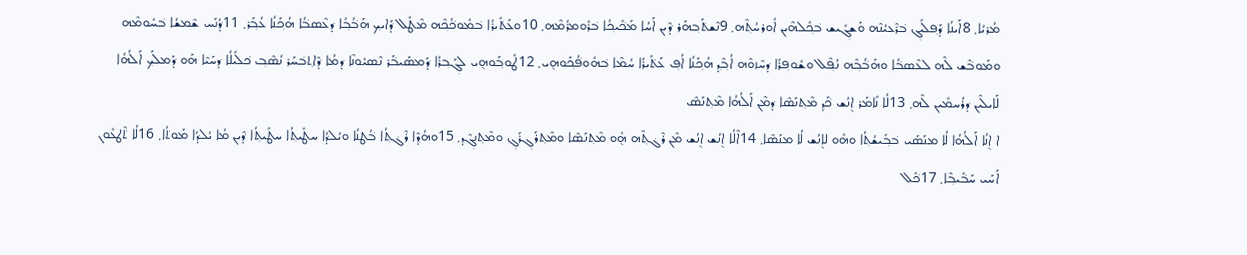ܡܳܪܝܳܐ܂ 8ܐܰܝܢܳܐ ܕ݁ܰܦ݂ܠܺܝܓ݂ ܒ݁ܪܶܥܝܳܢܶܗ ܘܰܫܓ݂ܺܝܫ ܒ݁ܟ݂ܽܠܗܶܝܢ ܐܽܘܪܚܳܬ݂ܶܗ܂ 9ܢܶܫܬ݁ܰܒ݂ܗܰܪ ܕ݁ܶܝܢ ܐܰܚܳܐ ܡܰܟ݁ܺܝܟ݂ܳܐ ܒ݁ܪܽܘܡܪܳܡܶܗ܂ 10ܘܥܰܬ݁ܺܝܪܳܐ ܒ݁ܡܽܘܟ݁ܳܟ݂ܶܗ ܡܶܛܽܠ ܕ݁ܰܐܝܟ݂ ܗܰܒ݁ܳܒ݂ܳܐ ܕ݁ܥܶܣܒ݁ܳܐ ܗܳܟ݂ܰܢܳܐ ܥܳܒ݂ܰܪ܂ 11ܕ݁ܳܢܰܚ ܫܶܡܫܳܐ ܒ݁ܚܽܘܡܶܗ ܘܡܰܘܒ݁ܶܫ ܠܶܗ ܠܥܶܣܒ݁ܳܐ ܘܗܰܒ݁ܳܒ݂ܶܗ ܢܳܦ݂ܶܠ ܘܫܽܘܦ݂ܪܳܐ ܕ݁ܚܶܙܘܶܗ ܐܳܒ݂ܶܕ݂ ܗܳܟ݂ܰܢܳܐ ܐܳܦ݂ ܥܰܬ݁ܺܝܪܳܐ ܚܳܡܶܐ ܒ݁ܗܽܘܦ݁ܳܟ݂ܰܘܗ݈ܝ܂ 12ܛܽܘܒ݂ܰܘܗ݈ܝ ܠܓ݂ܰܒ݂ܪܳܐ ܕ݁ܰܡܣܰܝܒ݁ܰܪ ܢܶܣܝܽܘܢܶܐ ܕ݁ܡܳܐ ܕ݁ܶܐܬ݂ܒ݁ܚܰܪ ܢܳܣܶܒ݂ ܟ݁ܠܺܝܠܳܐ ܕ݁ܚܰܝܶܐ ܗܰܘ ܕ݁ܰܡܠܰܟ݂ ܐܰܠܳܗܳܐ ܠܰܐܝܠܶܝܢ ܕ݁ܪܳܚܡܺܝܢ ܠܶܗ܂ 13ܠܳܐ ܢܺܐܡܰܪ ܐ݈ܢܳܫ ܟ݁ܰܕ݂ ܡܶܬ݂ܢܰܣܶܐ ܕ݁ܡܶܢ ܐܰܠܳܗܳܐ ܡܶܬ݂ܢܰܣܶ
ܐ ܐ݈ܢܳܐ ܐܰܠܳܗܳܐ ܠܳܐ ܡܢܰܣܰܝ ܒ݁ܒ݂ܺܝܫܳܬ݂ܳܐ ܘܗܽܘ ܠܐ݈ܢܳܫ ܠܳܐ ܡܢܰܣܶܐ܂ 14ܐܶܠܳܐ ܐ݈ܢܳܫ ܐ݈ܢܳܫ ܡܶܢ ܪܶܓ݁ܬ݂ܶܗ ܗ݈ܽܘ ܡܶܬ݂ܢܰܣܶܐ ܘܡܶܬ݂ܪܰܓ݂ܪܰܓ݂ ܘܡܶܬ݂ܢܓ݂ܶܕ݂܂ 15ܘܗܳܕ݂ܶܐ ܪܶܓ݁ܬ݂ܳܐ ܒ݁ܳܛܢܳܐ ܘܝܳܠܕ݁ܳܐ ܚܛܺܝܬ݂ܳܐ ܚܛܺܝܬ݂ܳܐ ܕ݁ܶܝܢ ܡܳܐ ܝܳܠܕ݁ܳܐ ܡܰܘܬ݁ܳܐ܂ 16ܠܳܐ ܬ݁ܶܛܥܽܘܢ ܐܰܚܰܝ ܚܰܒ݁ܺܝܒ݂ܶܐ܂ 17ܟ݁ܽܠ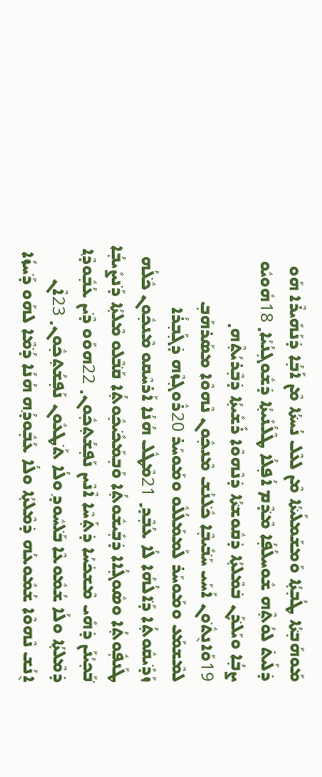ܡܰܘܗܰܒ݂ܬ݁ܳܐ ܛܳܒ݂ܬ݂ܳܐ ܘܰܡܫܰܡܠܰܝܬ݁ܳܐ ܡܶܢ ܠܥܶܠ ܢܳܚܬ݁ܳܐ ܡܶܢ ܐܰܒ݂ܳܐ ܕ݁ܢܰܗܺܝܪܶܐ ܗܰܘ ܕ݁ܠܰܝܬ݁ ܠܘܳܬ݂ܶܗ ܫܽܘܚܠܳܦ݂ܳܐ ܡܶܕ݁ܶܡ ܐܳܦ݂ܠܳܐ ܛܶܠܳܢܺܝܬ݂ܳܐ ܕ݁ܫܽܘܓ݂ܢܳܝܳܐ܂ 18ܗܽܘܝܽܘ ܨܒ݂ܳܐ ܘܝܰܠܕ݁ܰܢ ܒ݁ܡܶܠܬ݂ܳܐ ܕ݁ܩܽܘܫܬ݁ܳܐ ܕ݁ܢܶܗܘܶܐ ܪܺܫܺܝܬ݂ܳܐ ܕ݁ܒ݂ܶܪܝܳܬ݂ܶܗ܂ 19ܘܰܐܢ݈ܬ݁ܽܘܢ ܐܰܚܰܝ ܚܰܒ݁ܺܝܒ݂ܶܐ ܟ݁ܽܠܢܳܫ ܡܶܢܟ݂ܽܘܢ ܢܶܗܘܶܐ ܡܣܰܪܗܰܒ݂ ܠܡܶܫܡܰܥ ܘܡܰܘܚܰܪ ܠܰܡܡܰܠܳܠܽܘ ܘܡܰܘܚܰܪ 20ܪܽܘܓ݂ܙܶܗ ܕ݁ܓ݂ܰܒ݂ܪܳܐ ܙܰܕ݁ܺܝܩܽܘܬ݂ܳܐ ܕ݁ܰܐܠܳܗܳܐ ܠܳܐ ܥܳܒ݂ܶܕ݂܂ 21ܡܶܛܽܠ ܗܳܢܳܐ ܐܰܪܚܶܩܘ ܡܶܢܟ݂ܽܘܢ ܟ݁ܽܠܳܗ ܛܰܢܦ݂ܽܘܬ݂ܳܐ ܘܣܽܘܓ݂ܳܐܐ ܕ݁ܒ݂ܺܝܫܽܘܬ݂ܳܐ ܘܰܒ݂ܡܰܟ݁ܺܝܟ݂ܽܘܬ݂ܳܐ ܩܰܒ݁ܶܠܘ ܡܶܠܬ݂ܳܐ ܕ݁ܰܢܨܺܝܒ݂ܳܐ ܒ݁ܰܟ݂ܝܳܢܰܢ ܕ݁ܗܺܝ ܡܶܫܟ݁ܚܳܐ ܕ݁ܬ݂ܰܚܶܐ ܐܶܢܶܝܢ ܢܰܦ݂ܫܳܬ݂ܟ݂ܽܘܢ܂ 22ܗܘܰܘ ܕ݁ܶܝܢ ܥܳܒ݂ܽܘܕ݂ܶܐ ܕ݁ܡܶܠܬ݂ܳܐ ܘܠܳܐ ܫܳܡܽܘܥܶܐ ܒ݁ܰܠܚܽܘܕ݂ ܘܠܳܐ ܬ݁ܰܛܥܽܘܢ ܢܰܦ݂ܫܳܬ݂ܟ݂ܽܘܢ܂ 23ܐܶܢ ܐ݈ܢܳܫ ܢܶܗܘܶܐ ܫܳܡܽܘܥܳܗ ܕ݁ܡܶܠܬ݂ܳܐ ܘܠܳܐ ܥܳܒ݂ܽܘܕ݂ܳܗ ܗܳܢܳܐ ܕ݁ܳܡܶܐ ܠܗܰܘ ܕ݁ܰܚܙܳܐ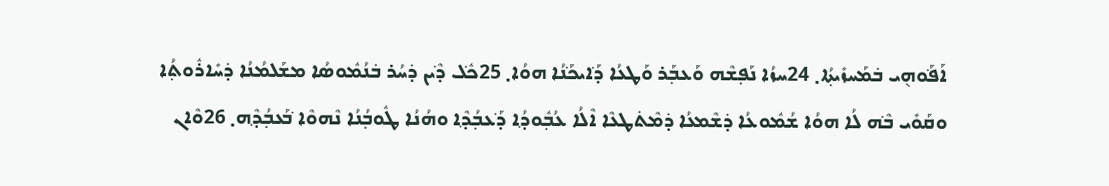ܐܰܦ݁ܰܘܗ݈ܝ ܒ݁ܡܰܚܙܺܝܬ݂ܳܐ܂ 24ܚܙܳܐ ܢܰܦ݂ܫܶܗ ܘܰܥܒ݂ܰܪ ܘܰܛܥܳܐ ܕ݁ܰܐܝܟ݁ܰܢܳܐ ܗܘܳܐ܂ 25ܟ݁ܽܠ ܕ݁ܶܝܢ ܕ݁ܚܳܪ ܒ݁ܢܳܡܽܘܣܳܐ ܡܫܰܠܡܳܢܳܐ ܕ݁ܚܺܐܪܽܘܬ݂ܳܐ ܘܩܰܘܺܝ ܒ݁ܶܗ ܠܳܐ ܗܘܳܐ ܫܳܡܽܘܥܳܐ ܕ݁ܫܶܡܥܳܐ ܕ݁ܡܶܬ݁ܛܥܶܐ ܐܶܠܳܐ ܥܳܒ݂ܽܘܕ݂ܳܐ ܕ݁ܰܥܒ݂ܳܕ݂ܶܐ ܘܗܳܢܳܐ ܛܽܘܒ݂ܳܢܳܐ ܢܶܗܘܶܐ ܒ݁ܰܥܒ݂ܳܕ݂ܶܗ܂ 26ܘܶܐܢ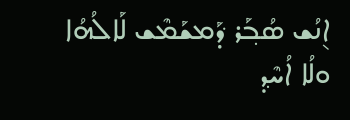ܐ݈ܢܳܫ ܣܳܒ݂ܰܪ ܕ݁ܰܡܫܰܡܶܫ ܠܰܐܠܳܗܳܐ ܘܠܳܐ ܐܳܚܶܕ݂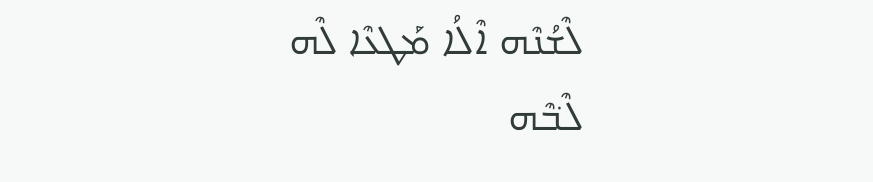ܠܶܫܳܢܶܗ ܐܶܠܳܐ ܡܰܛܥܶܐ ܠܶܗ ܠܶܒ݁ܶܗ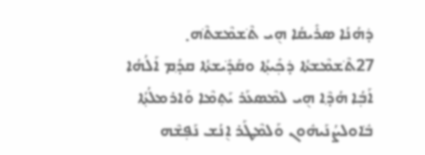ܕ݁ܗܳܢܳܐ ܣܪܺܝܩܳܐ ܗ݈ܝ ܬ݁ܶܫܡܶܫܬ݁ܶܗ܂ 27ܬ݁ܶܫܡܶܫܬ݁ܳܐ ܕ݁ܟ݂ܺܝܬ݂ܳܐ ܘܩܰܕ݁ܺܝܫܬ݁ܳܐ ܩܕ݂ܳܡ ܐܰܠܳܗܳܐ ܐܰܒ݂ܳܐ ܗܳܕ݂ܶܐ ܗ݈ܝ ܠܡܶܣܥܰܪ ܝܰܬ݂ܡܶܐ ܘܰܐܪܡܠܳܬ݂ܳܐ ܒ݁ܽܐܘܠܨܳܢܰܝܗܽܘܢ ܘܰܠܡܶܛܰܪ ܐ݈ܢܳܫ ܢܰܦ݂ܫܶܗ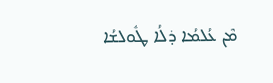ܡܶܢ ܥܳܠܡܳܐ ܕ݁ܠܳܐ ܛܽܘܠܫܳܐ